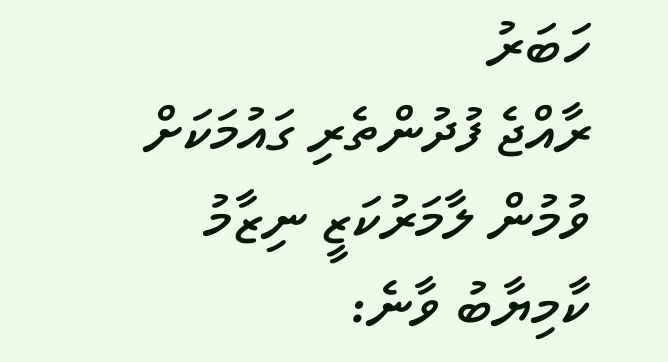ހަބަރު
ރާއްޖެ ފުދުންތެރި ގައުމަކަށް ވުމުން ލާމަރުކަޒީ ނިޒާމު ކާމިޔާބު ވާނެ: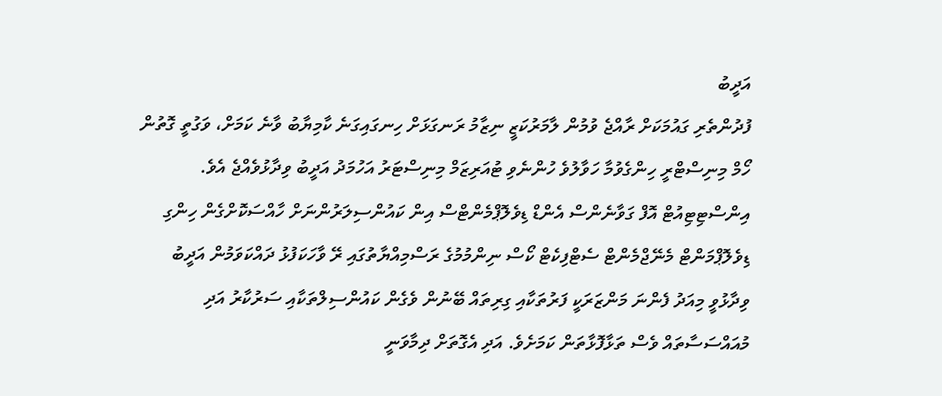އަދީބު
ފުދުންތެރި ގައުމަކަށް ރާއްޖެ ވުމުން ލާމަރުކަޒީ ނިޒާމު ރަނގަޅަށް ހިނގައިގަނެ ކާމިޔާބު ވާނެ ކަމަށް، ވަގުތީ ގޮތުން ހޯމް މިނިސްޓްރީ ހިންގެވުމާ ހަވާލުވެ ހުންނެވި ޓުއަރިޒަމް މިނިސްޓަރު އަހުމަދު އަދީބު ވިދާޅުވެއްޖެ އެވެ.
އިންސްޓިޓިއުޓް އޮފް ގަވާނެންސް އެންޑް ޑިވެލޮޕްމެންޓްސް އިން ކައުންސިލަރުންނަށް ހާއްސަކޮށްގެން ހިންގި ޑިވެލޮޕްމަންޓް މެނޭޖްމެންޓް ސެޓްފިކެޓް ކޯސް ނިންމުމުގެ ރަސްމިއްޔާތުގައި ރޭ ވާހަކަފުޅު ދައްކަވަމުން އަދީބު ވިދާޅުވީ މިއަދު ފެންނަ މަންޒަރަކީ ފަރުތަކާއި ގިރިތައް ބޭނުން ވެގެން ކައުންސިލްތަކާއި ސަރުކާރު އަދި މުއައްސަސާތައް ވެސް ތަޅާފޮޅާތަން ކަމަށެވެ. އަދި އެގޮތަށް ދިމާވަނީ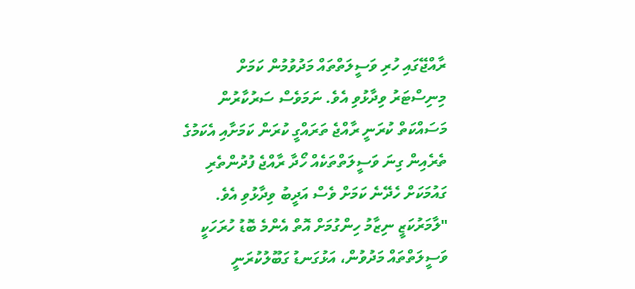ރާއްޖޭގައި ހުރި ވަސީލަތްތައް މަދުވުމުން ކަމަށް މިނިސްޓަރު ވިދާޅުވި އެވެ. ނަމަވެސް ސަރުކާރުން މަސައްކަތް ކުރަނީ ރާއްޖެ ތަރައްގީ ކުރަން ކަމަށާއި އެކަމުގެ ތެރެއިން ގިނަ ވަސީލަތްތަކެއް ހޯދާ ރާއްޖެ ފުދުންތެރި ގައުމަކަށް ހެދޭނެ ކަމަށް ވެސް އަދީބު ވިދާޅުވި އެވެ.
"ލާމަރުކަޒީ ނިޒާމު ހިންގުމަށް އޮތް އެންމެ ބޮޑު ހުރަހަކީ ވަސީލަތްތައް މަދުވުން، އަޅުގަނޑު ގަބޫލުކުރަނީ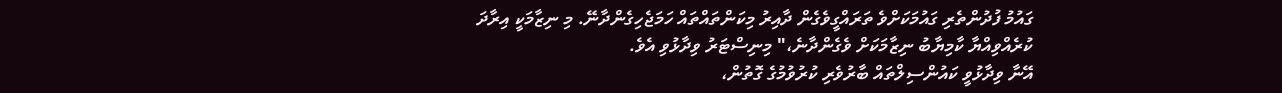ގައުމު ފުދުންތެރި ގައުމަކަށްވެ ތަރައްގީވެގެން ދާއިރު މިކަންތައްތައް ހަމަޖެހިގެންދާނޭ. މި ނިޒާމަކީ އިރާދަ ކުރެއްވިއްޔާ ކާމިޔާބު ނިޒާމަކަށް ވެގެންދާނެ،" މިނިސްޓަރު ވިދާޅުވި އެވެ.
އޭނާ ވިދާޅުވީ ކައުންސިލްތައް ބާރުވެރި ކުރުވުމުގެ ގޮތުން،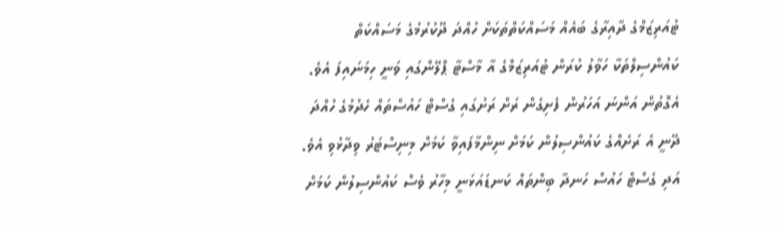ޓުއަރިޒަމްގެ ދާއިރާގެ ބައެއް މަސައްކަތްތަކަށް ހުއްދަ ދޫކުރުމުގެ މަސައްކަތް ކައުންސިލްތަކާ ހަވާލު ކުރަން ޓުއަރިޒަމްގެ އާ މާސްޓާ ޕްލޭންގައި ވަނީ ހިމަނައިފަ އެވެ. އެގޮތުން އަންނަ އަހަރުން ފެށިގެން ރަށް ރަށުގައި ގެސްޓް ހައުސްތައް ހެދުމުގެ ހުއްދަ ދޭނީ އެ ރަށެއްގެ ކައުންސިލުން ކަމަށް ނިންމާފައިވާ ކަމަށް މިނިސްޓަރު ވިދާޅުވި އެވެ. އަދި ގެސްޓް ހައުސް ހަނދާ ބިންތައް ކަނޑައަޅަނީ މިހާރު ވެސް ކައުންސިލުން ކަމަށް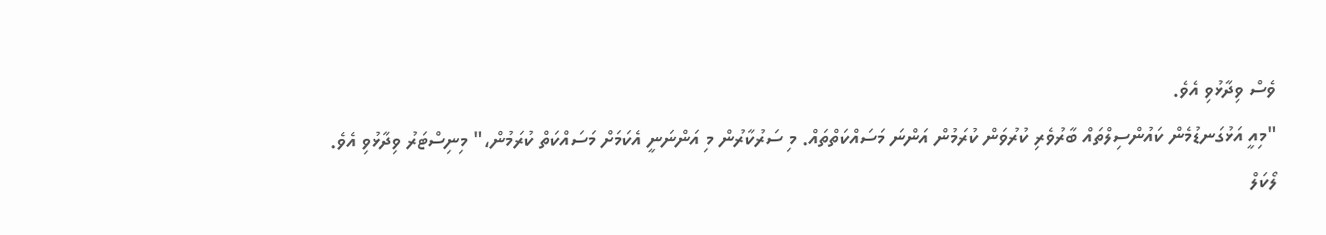ވެސް ވިދާޅުވި އެވެ.
"މިއީ އަޅުގަނޑުމެން ކައުންސިލްތައް ބާރުވެރި ކުރުވަން ކުރަމުން އަންނަ މަސައްކަތްތައް. މި ސަރުކާރުން މި އަންނަނީ އެކަމަށް މަސައްކަތް ކުރަމުން،" މިނިސްޓަރު ވިދާޅުވި އެވެ.
ލޯކަލް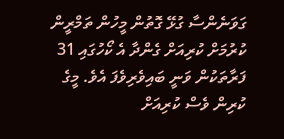ގަވަނެންސާ ގުޅޭ ގޮތުން މީހުން ތަމްރީން ކުރުމަށް ކުރިއަށް ގެންދާ އެ ކޯހުގައި 31 ފަރާތަކުން ވަނީ ބައިވެރިވެފަ އެވެ. މީގެ ކުރިން ވެސް ކުރިއަށް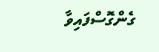ގެންގޮސްފައިވާ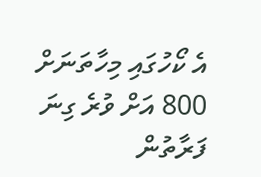އެ ކޯހުގައި މިހާތަނަށް 800 އަށް ވުރެ ގިނަ ފަރާތުން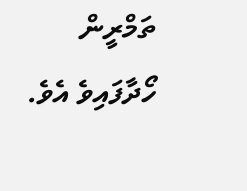ތަމްރީން ހޯދާފައިވެ އެވެ.